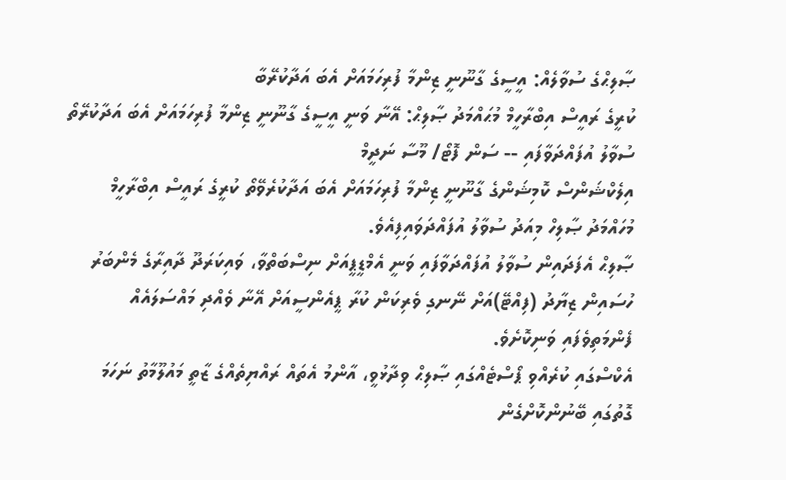ޞާލިޙްގެ ސުވާލެއް: އީސީގެ ގާނޫނީ ޒިންމާ ފުރިހަމައަށް އެބަ އަދާކުރޭބާ
ކުރީގެ ރައީސް އިބްރާހީމް މުޙައްމަދު ޞާލިޙް: އޭނާ ވަނީ އީސީގެ ގާނޫނީ ޒިންމާ ފުރިހަމައަށް އެބަ އަދާކުރޭތޯ ސުވާލު އުފައްދަވާފައި -- ސަން ފޮޓޯ/ މޫސާ ނަދީމް
އިލެކްޝަންސް ކޮމިޝަންގެ ގާނޫނީ ޒިންމާ ފުރިހަމައަށް އެބަ އަދާކުރެވޭތޯ ކުރީގެ ރައީސް އިބްރާހީމް މުހައްމަދު ޞާލިހް މިއަދު ސުވާލު އުފައްދަވައިފިއެވެ.
ޞާލިޙް އެފަދައިން ސުވާލު އުފައްދަވާފައި ވަނީ އެމްޑީޕީއަށް ނިސްބަތްވާ، ވައިކަރަދޫ ދާއިރާގެ މެންބަރު ހުސައިން ޒިޔާދު (ފިއްޓޭ)އަށް ނޭނގި ވެރިކަން ކުރާ ޕީއެންސީއަށް އޭނާ ވެއްދި މައްސަލައެއް ފެންމަތިވެފައި ވަނިކޮށެވެ.
އެކްސްގައި ކުރެއްވި ޕޯސްޓެއްގައި ޞާލިޙް ވިދާޅުވީ، އާންމު އެތައް ރައްޔިތެއްގެ ޒާތީ މައުލޫމާތު ނަހަމަ ގޮތުގައި ބޭނުންކޮށްގެން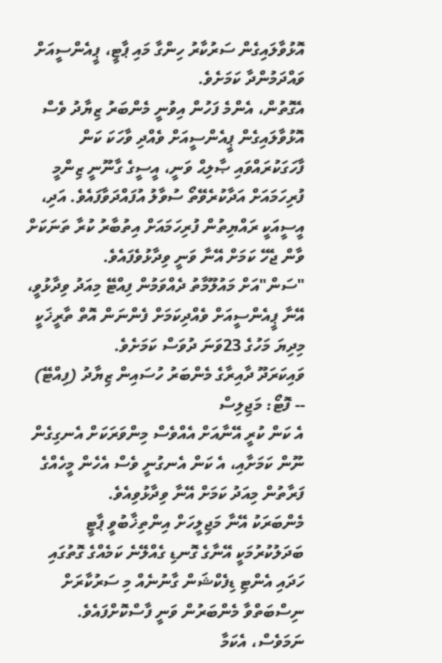އޮޅުވާލައިގެން ސަރުކާރު ހިންގާ މައި ޕާޓީ، ޕީއެންސީއަށް ވައްދަމުންދާ ކަމަށެވެ.
އެގޮތުން، އެންމެ ފަހުން އިވުނީ މެންބަރު ޒިޔާދު ވެސް އޮޅުވާލައިގެން ޕީއެންސީއަށް ވެއްދި ވާހަކަ ކަން ފާހަގަކުރައްވައި ޞާލިޙް ވަނީ، އީސީގެ ގާނޫނީ ޒިންމީ ފުރިހަމައަށް އަދާކުރެވޭތޯ ސުވާލު އުފައްދަވާފައެވެ. އަދި، އީސީއަކީ ރައްޔިތުން ފުރިހަމައަށް އިތުބާރު ކުރާ ތަނަކަށް ވާން ޖެހޭ ކަމަށް އޭނާ ވަނީ ވިދާޅުވެފައެވެ.
"ސަން"އަށް މައުލޫމާތު ދެއްވަމުން ފިއްޓޭ މިއަދު ވިދާޅުވީ، އޭނާ ޕީއެންސީއަށް ވެއްދިކަމަށް ފެންނަން އޮތް ތާރީޚަކީ މިދިޔަ މަހުގެ 23ވަނަ ދުވަސް ކަމަށެވެ.
ވައިކަރަދޫ ދާއިރާގެ މެންބަރު ހުސައިން ޒިޔާދު (ފިއްޓޭ) -- ފޮޓޯ: މަޖިލިސް
އެ ކަން ކުރީ އޭނާއަށް އެއްވެސް މިންވަރަކަށް އެނގިގެން ނޫން ކަމަށާއި، އެ ކަން އެނގުނީ ވެސް އެހެން މީހެއްގެ ފަރާތުން މިއަދު ކަމަށް އޭނާ ވިދާޅުވިއެވެ.
މެންބަރަކު އޭނާ މަޖިލީހަށް އިންތިޚާބުވީ ޕާޓީ ބަދަލުކުރުމަކީ އޭނާގެ ގޮނޑި ގެއްލޭނެ ކަމެއްގެ ގޮތުގައި ހަދައި އެންޓި ޑިފެކްޝަން ގާނުނެއް މި ސަރުކާރަށް ނިސްބަތްވާ މެންބަރުން ވަނީ ފާސްކޮށްފައެވެ.
ނަމަވެސް، އެކަމާ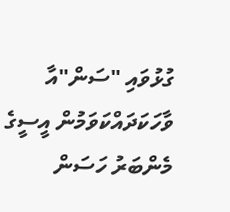ގުޅުވައި "ސަން"އާ ވާހަކަދައްކަވަމުން އީސީގެ މެންބަރު ހަސަން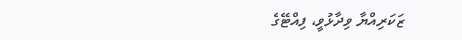ޒަކަރިއްޔާ ވިދާޅުވީ، ފިއްޓޭގެ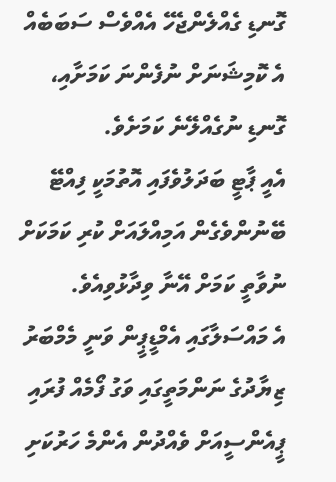ގޮނޑި ގެއްލެންޖެހޭ އެއްވެސް ސަބަބެއް އެ ކޮމިޝަނަށް ނުފެންނަ ކަމަށާއި، ގޮނޑި ނުގެއްލޭނެ ކަމަށެވެ.
އެއީ ޕާޓީ ބަދަލުވެފައި އޮތުމަކީ ފިއްޓޭ ބޭނުންވެގެން އަމިއްލައަށް ކުރި ކަމަކަށް ނުވާތީ ކަމަށް އޭނާ ވިދާޅުވިއެވެ.
އެ މައްސަލާގައި އެމްޑީޕީން ވަނީ މެމްބަރު ޒިޔާދުގެ ނަންމަތީގައި ވަގު ފޯމެއް ފުރައި ޕީއެންސީއަށް ވެއްދުން އެންމެ ހަރުކަށި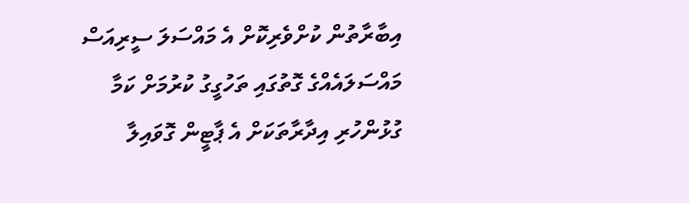އިބާރާތުން ކުށްވެރިކޮށް އެ މައްސަލަ ސީރިއަސް މައްސަލައެއްގެ ގޮތުގައި ތަހުގީގު ކުރުމަށް ކަމާ ގުޅުންހުރި އިދާރާތަކަށް އެ ޕާޓީން ގޮވައިލާ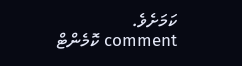ކަމަށެވެ.
comment ކޮމެންޓް